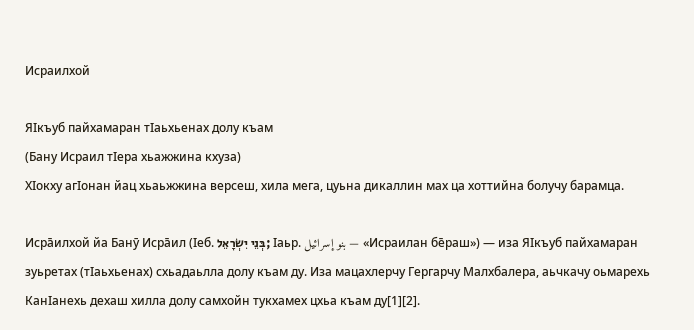Исраилхой

Яӏкъуб пайхамаран тӏаьхьенах долу къам
(Бану Исраил тӀера хьажжина кхуза)
ХӀокху агӀонан йац хьаьжжина версеш, хила мега, цуьна дикаллин мах ца хоттийна болучу барамца.

Исра̄илхой йа Банӯ Исра̄ил (Ӏеб. בְּנֵי יִשְׂרָאֵל; Ӏаьр. بنو إسرائيل — «Исраилан бе̄раш») — иза ЯӀкъуб пайхамаран зуьретах (тӀаьхьенах) схьадаьлла долу къам ду. Иза мацахлерчу Гергарчу Малхбалера, аьчкачу оьмарехь КанӀанехь дехаш хилла долу самхойн тукхамех цхьа къам ду[1][2].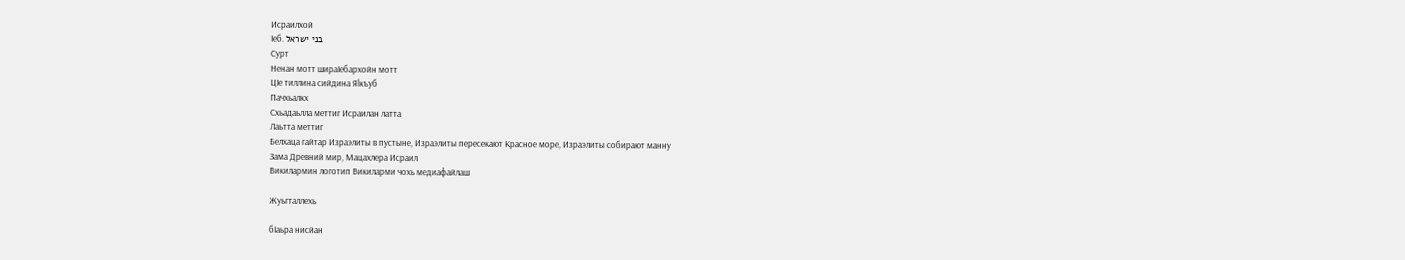Исраилхой
Ӏеб. בני ישראל
Сурт
Ненан мотт шираӀебархойн мотт
ЦӀе тиллина сийдина Яӏкъуб
Пачхьалкх
Схьадаьлла меттиг Исраилан латта
Лаьтта меттиг
Белхаца гайтар Израэлиты в пустыне, Израэлиты пересекают Красное море, Израэлиты собирают манну
Зама Древний мир, Мацахлера Исраил
Викилармин логотип Викиларми чохь медиафайлаш

Жуьгталлехь

бӀаьра нисйан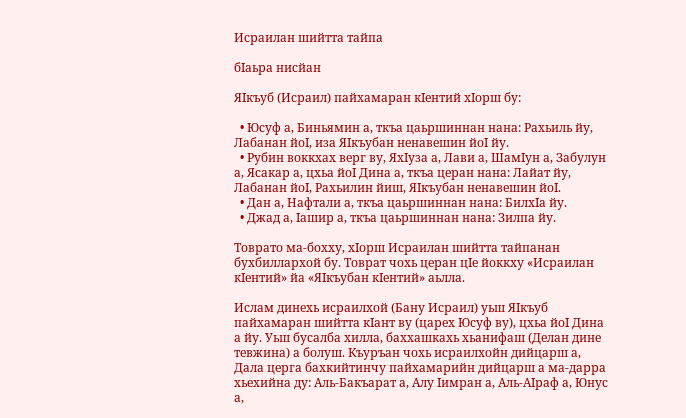Исраилан шийтта тайпа

бӀаьра нисйан

ЯӀкъуб (Исраил) пайхамаран кӀентий хӀорш бу:

  • Юсуф а, Биньямин а, ткъа цаьршиннан нана: Рахьиль йу, Лабанан йоӀ, иза ЯӀкъубан ненавешин йоӀ йу.
  • Рубин воккхах верг ву, ЯхӀуза а, Лави а, ШамӀун а, Забулун а, Ясакар а, цхьа йоӀ Дина а, ткъа церан нана: Лайат йу, Лабанан йоӀ, Рахьилин йиш, ЯӀкъубан ненавешин йоӀ.
  • Дан а, Нафтали а, ткъа цаьршиннан нана: БилхӀа йу.
  • Джад а, Ӏашир а, ткъа цаьршиннан нана: Зилпа йу.

Товрато ма-бохху, хӀорш Исраилан шийтта тайпанан бухбиллархой бу. Товрат чохь церан цӀе йоккху «Исраилан кӀентий» йа «ЯӀкъубан кӀентий» аьлла.

Ислам динехь исраилхой (Бану Исраил) уьш ЯӀкъуб пайхамаран шийтта кӀант ву (царех Юсуф ву), цхьа йоӀ Дина а йу. Уьш бусалба хилла, баххашкахь хьанифаш (Делан дине тевжина) а болуш. Къуръан чохь исраилхойн дийцарш а, Дала церга бахкийтинчу пайхамарийн дийцарш а ма-дарра хьехийна ду: Аль-Бакъарат а, Алу Ӏимран а, Аль-АӀраф а, Юнус а,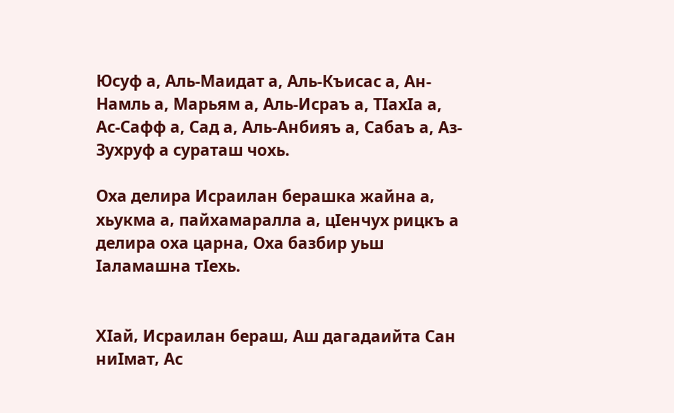Юсуф а, Аль-Маидат а, Аль-Къисас а, Ан-Намль а, Марьям а, Аль-Исраъ а, ТӀахӀа а, Ас-Сафф а, Сад а, Аль-Анбияъ а, Сабаъ а, Аз-Зухруф а сураташ чохь.

Оха делира Исраилан берашка жайна а‚ хьукма а‚ пайхамаралла а‚ цӀенчух рицкъ а делира оха царна‚ Оха базбир уьш Ӏаламашна тӀехь.


ХӀай‚ Исраилан бераш‚ Аш дагадаийта Сан ниӀмат‚ Ас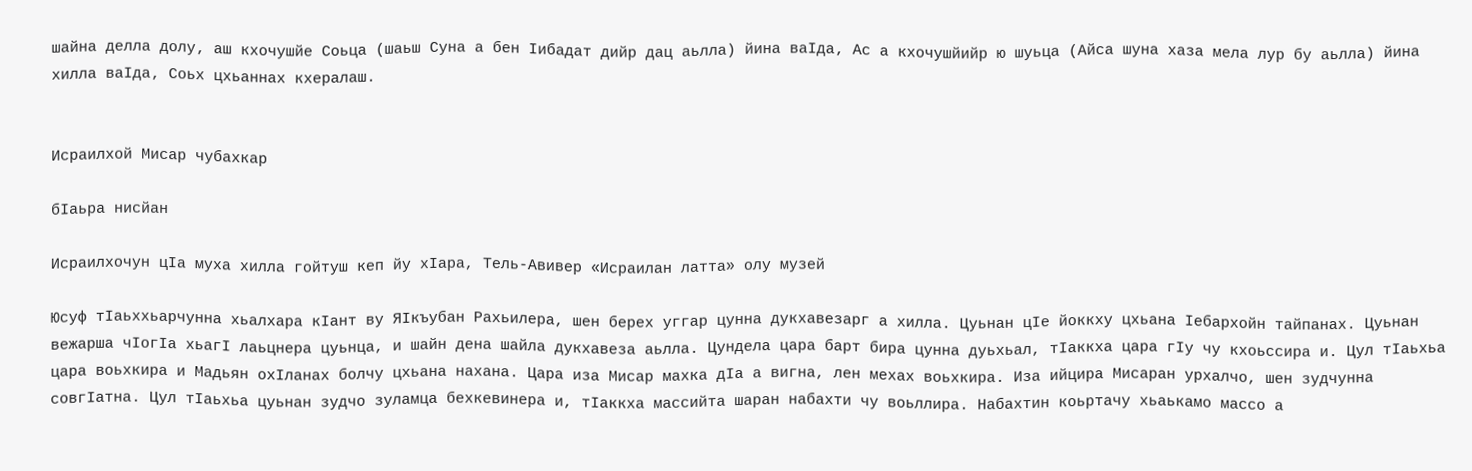шайна делла долу‚ аш кхочушйе Соьца (шаьш Суна а бен Ӏибадат дийр дац аьлла) йина ваӀда‚ Ас а кхочушйийр ю шуьца (Айса шуна хаза мела лур бу аьлла) йина хилла ваӀда‚ Соьх цхьаннах кхералаш.


Исраилхой Мисар чубахкар

бӀаьра нисйан

Исраилхочун цӀа муха хилла гойтуш кеп йу хӀара, Тель-Авивер «Исраилан латта» олу музей

Юсуф тӀаьххьарчунна хьалхара кӀант ву ЯӀкъубан Рахьилера, шен берех уггар цунна дукхавезарг а хилла. Цуьнан цӀе йоккху цхьана Ӏебархойн тайпанах. Цуьнан вежарша чӀогӀа хьагӀ лаьцнера цуьнца, и шайн дена шайла дукхавеза аьлла. Цундела цара барт бира цунна дуьхьал, тӀаккха цара гӀу чу кхоьссира и. Цул тӀаьхьа цара воьхкира и Мадьян охӀланах болчу цхьана нахана. Цара иза Мисар махка дӀа а вигна, лен мехах воьхкира. Иза ийцира Мисаран урхалчо, шен зудчунна совгӀатна. Цул тӀаьхьа цуьнан зудчо зуламца бехкевинера и, тӀаккха массийта шаран набахти чу воьллира. Набахтин коьртачу хьаькамо массо а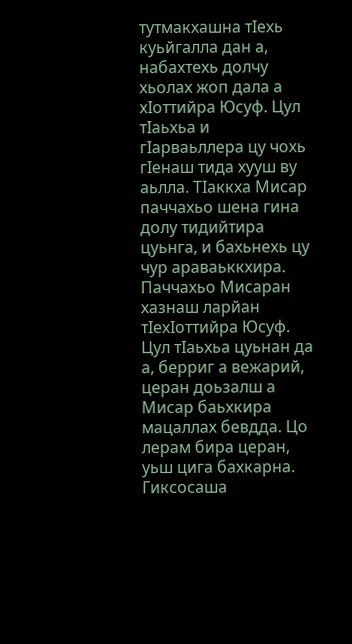тутмакхашна тӀехь куьйгалла дан а, набахтехь долчу хьолах жоп дала а хӀоттийра Юсуф. Цул тӀаьхьа и гӀарваьллера цу чохь гӀенаш тида хууш ву аьлла. ТӀаккха Мисар паччахьо шена гина долу тидийтира цуьнга, и бахьнехь цу чур араваьккхира. Паччахьо Мисаран хазнаш ларйан тӀехӀоттийра Юсуф. Цул тӀаьхьа цуьнан да а, берриг а вежарий, церан доьзалш а Мисар баьхкира мацаллах бевдда. Цо лерам бира церан, уьш цига бахкарна. Гиксосаша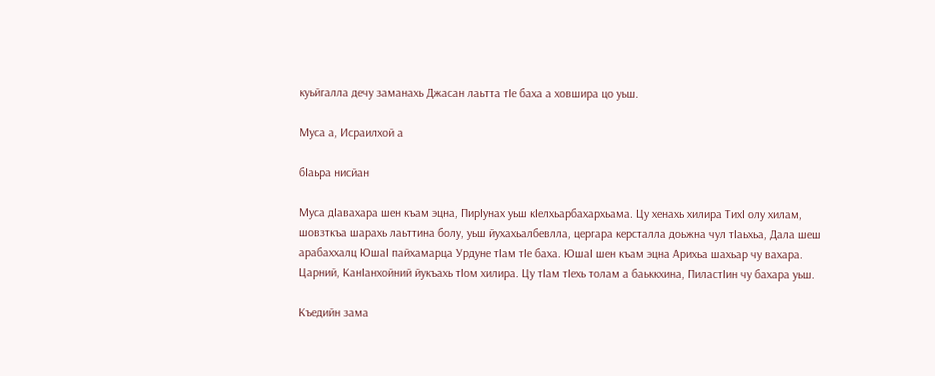куьйгалла дечу заманахь Джасан лаьтта тӀе баха а ховшира цо уьш.

Муса а, Исраилхой а

бӀаьра нисйан

Муса дӀавахара шен къам эцна, ПирӀунах уьш кӀелхьарбахархьама. Цу хенахь хилира ТихӀ олу хилам, шовзткъа шарахь лаьттина болу, уьш йухахьалбевлла, цергара керсталла доьжна чул тӀаьхьа, Дала шеш арабаххалц ЮшаӀ пайхамарца Урдуне тӀам тӀе баха. ЮшаӀ шен къам эцна Арихьа шахьар чу вахара. Царний, КанӀанхойний йукъахь тӀом хилира. Цу тӀам тӀехь толам а баьккхина, ПиластӀин чу бахара уьш.

Къедийн зама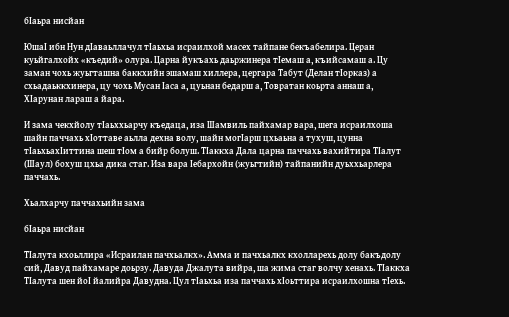бӀаьра нисйан

ЮшаӀ ибн Нун дӀаваьллачул тӀаьхьа исраилхой масех тайпане бекъабелира. Церан куьйгалхойх «къедий» олура. Царна йукъахь даьржинера тӀемаш а, къийсамаш а. Цу заман чохь жуьгташна баккхийн эшамаш хиллера, цергара Табут (Делан тӀорказ) а схьадаьккхинера, цу чохь Мусан Ӏаса а, цуьнан бедарш а, Товратан коьрта аннаш а, ХӀарунан лараш а йара.

И зама чекхйолу тӀаьххьарчу къедаца, иза Шамвиль пайхамар вара, шега исраилхоша шайн паччахь хӀоттаве аьлла дехна волу, шайн могӀарш цхьаьна а тухуш, цунна тӀаьхьахӀиттина шеш тӀом а бийр болуш. ТӀаккха Дала царна паччахь вахийтира ТӀалут (Шаул) бохуш цхьа дика стаг. Иза вара Ӏебархойн (жуьгтийн) тайпанийн дуьххьарлера паччахь.

Хьалхарчу паччахьийн зама

бӀаьра нисйан

ТӀалута кхоьллира «Исраилан пачхьалкх». Амма и пачхьалкх кхолларехь долу бакъдолу сий, Давуд пайхамаре доьрзу. Давуда Джалута вийра, ша жима стаг волчу хенахь. ТӀаккха ТӀалута шен йоӀ йалийра Давудна. Цул тӀаьхьа иза паччахь хӀоьттира исраилхошна тӀехь.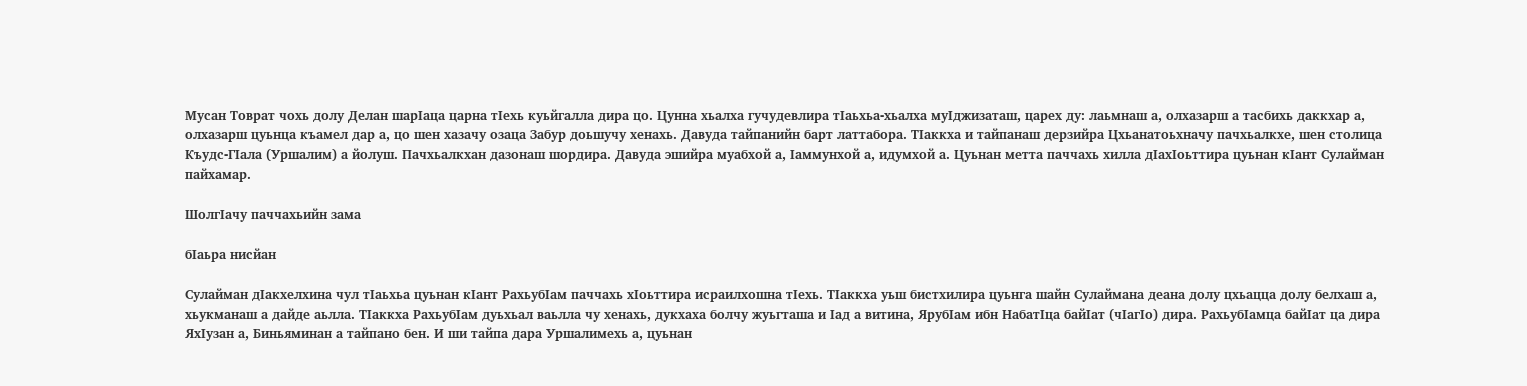Мусан Товрат чохь долу Делан шарӀаца царна тӀехь куьйгалла дира цо. Цунна хьалха гучудевлира тӀаьхьа-хьалха муӀджизаташ, царех ду: лаьмнаш а, олхазарш а тасбихь даккхар а, олхазарш цуьнца къамел дар а, цо шен хазачу озаца Забур доьшучу хенахь. Давуда тайпанийн барт латтабора. ТӀаккха и тайпанаш дерзийра Цхьанатоьхначу пачхьалкхе, шен столица Къудс-ГӀала (Уршалим) а йолуш. Пачхьалкхан дазонаш шордира. Давуда эшийра муабхой а, Ӏаммунхой а, идумхой а. Цуьнан метта паччахь хилла дӀахӀоьттира цуьнан кӀант Сулайман пайхамар.

ШолгӀачу паччахьийн зама

бӀаьра нисйан

Сулайман дӀакхелхина чул тӀаьхьа цуьнан кӀант РахьубӀам паччахь хӀоьттира исраилхошна тӀехь. ТӀаккха уьш бистхилира цуьнга шайн Сулаймана деана долу цхьацца долу белхаш а, хьукманаш а дайде аьлла. ТӀаккха РахьубӀам дуьхьал ваьлла чу хенахь, дукхаха болчу жуьгташа и Ӏад а витина, ЯрубӀам ибн НабатӀца байӀат (чӀагӀо) дира. РахьубӀамца байӀат ца дира ЯхӀузан а, Биньяминан а тайпано бен. И ши тайпа дара Уршалимехь а, цуьнан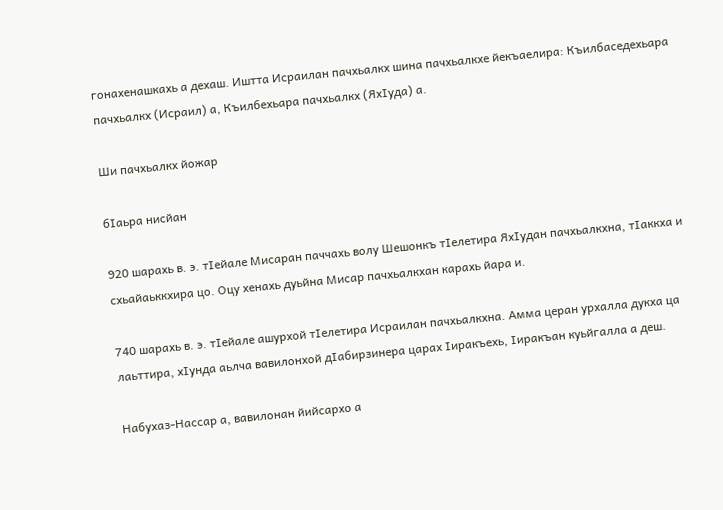гонахенашкахь а дехаш. Иштта Исраилан пачхьалкх шина пачхьалкхе йекъаелира: Къилбаседехьара пачхьалкх (Исраил) а, Къилбехьара пачхьалкх (ЯхӀуда) а.

Ши пачхьалкх йожар

бӀаьра нисйан

920 шарахь в. э. тӀейале Мисаран паччахь волу Шешонкъ тӀелетира ЯхӀудан пачхьалкхна, тӀаккха и схьайаьккхира цо. Оцу хенахь дуьйна Мисар пачхьалкхан карахь йара и.

740 шарахь в. э. тӀейале ашурхой тӀелетира Исраилан пачхьалкхна. Амма церан урхалла дукха ца лаьттира, хӀунда аьлча вавилонхой дӀабирзинера царах Ӏиракъехь, Ӏиракъан куьйгалла а деш.

Набухаз-Нассар а, вавилонан йийсархо а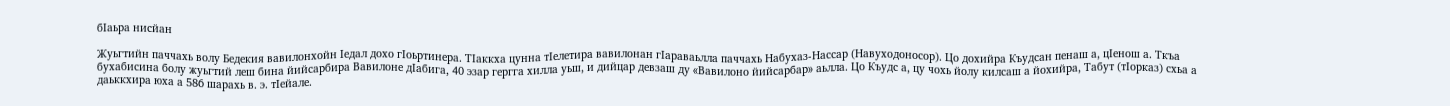бӀаьра нисйан

Жуьгтийн паччахь волу Бедекия вавилонхойн Ӏедал дохо гӀоьртинера. ТӀаккха цунна тӀелетира вавилонан гӀараваьлла паччахь Набухаз-Нассар (Навуходоносор). Цо дохийра Къудсан пенаш а, цӀенош а. Ткъа бухабисина болу жуьгтий леш бина йийсарбира Вавилоне дӀабига, 40 эзар гергга хилла уьш, и дийцар девзаш ду «Вавилоно йийсарбар» аьлла. Цо Къудс а, цу чохь йолу килсаш а йохийра, Табут (тӀорказ) схьа а даьккхира юха а 586 шарахь в. э. тӀейале.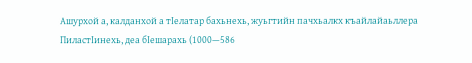Ашурхой а, калданхой а тӀелатар бахьнехь, жуьгтийн пачхьалкх къайлайаьллера ПиластӀинехь, деа бӀешарахь (1000—586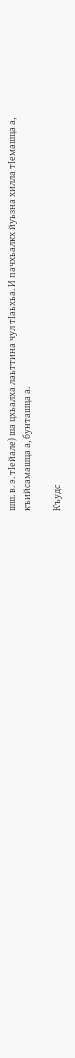шш. в. э. тӀейале) ша цхьалха лаьттина чул тӀаьхьа. И пачхьалкх йуьзна хилла тӀемашца а, къийсамашца а, бунташца а.

Къудс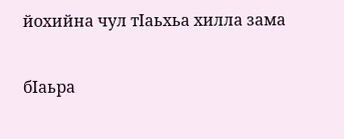йохийна чул тӀаьхьа хилла зама

бӀаьра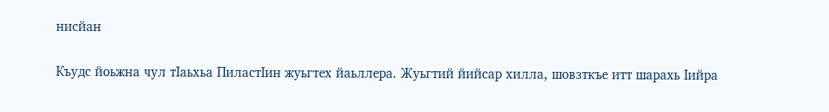нисйан

Къудс йоьжна чул тӀаьхьа ПиластӀин жуьгтех йаьллера. Жуьгтий йийсар хилла, шовзткъе итт шарахь Ӏийра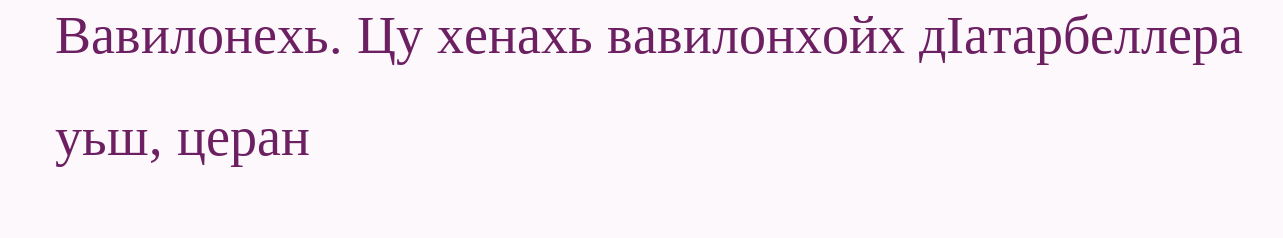Вавилонехь. Цу хенахь вавилонхойх дӀатарбеллера уьш, церан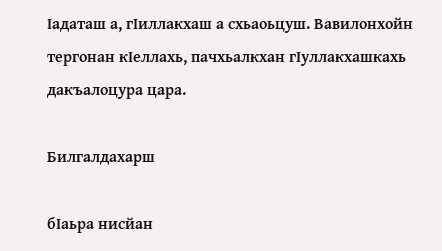Ӏадаташ а, гӀиллакхаш а схьаоьцуш. Вавилонхойн тергонан кӀеллахь, пачхьалкхан гӀуллакхашкахь дакъалоцура цара.

Билгалдахарш

бӀаьра нисйан